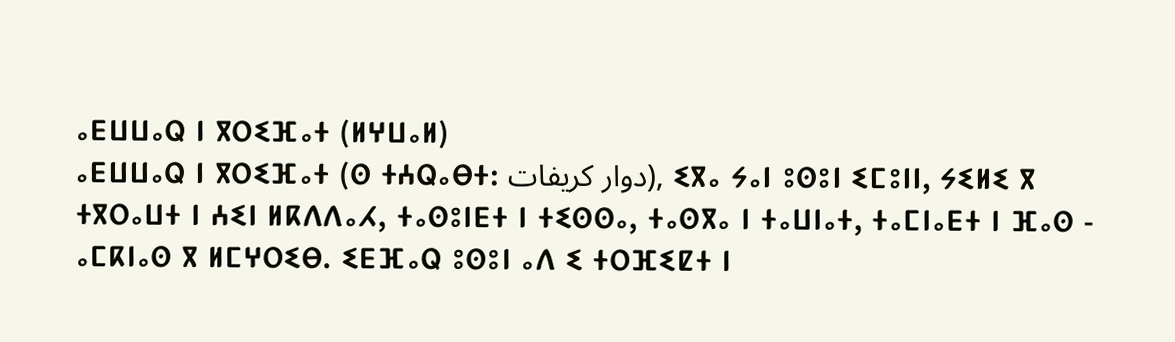ⴰⴹⵡⵡⴰⵕ ⵏ ⴳⵔⵉⴼⴰⵜ (ⵍⵖⵡⴰⵍ)
ⴰⴹⵡⵡⴰⵕ ⵏ ⴳⵔⵉⴼⴰⵜ (ⵙ ⵜⵄⵕⴰⴱⵜ: دوار كريفات), ⵉⴳⴰ ⵢⴰⵏ ⵓⵙⵓⵏ ⵉⵎⵓⵏⵏ, ⵢⵉⵍⵉ ⴳ ⵜⴳⵔⴰⵡⵜ ⵏ ⵄⵉⵏ ⵍⴽⴷⴷⴰⵃ, ⵜⴰⵙⵓⵏⴹⵜ ⵏ ⵜⵉⵙⵙⴰ, ⵜⴰⵙⴳⴰ ⵏ ⵜⴰⵡⵏⴰⵜ, ⵜⴰⵎⵏⴰⴹⵜ ⵏ ⴼⴰⵙ - ⴰⵎⴽⵏⴰⵙ ⴳ ⵍⵎⵖⵔⵉⴱ. ⵉⴹⴼⴰⵕ ⵓⵙⵓⵏ ⴰⴷ ⵉ ⵜⵔⴼⵉⵇⵜ ⵏ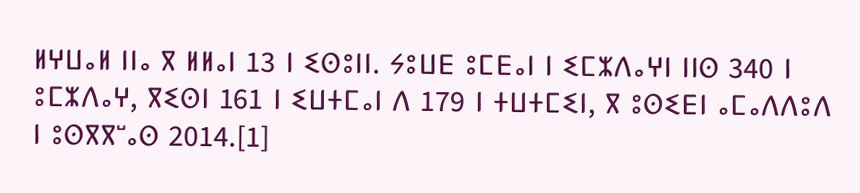ⵍⵖⵡⴰⵍ ⵏⵏⴰ ⴳ ⵍⵍⴰⵏ 13 ⵏ ⵉⵙⵓⵏⵏ. ⵢⵓⵡⴹ ⵓⵎⴹⴰⵏ ⵏ ⵉⵎⵣⴷⴰⵖⵏ ⵏⵏⵙ 340 ⵏ ⵓⵎⵣⴷⴰⵖ, ⴳⵉⵙⵏ 161 ⵏ ⵉⵡⵜⵎⴰⵏ ⴷ 179 ⵏ ⵜⵡⵜⵎⵉⵏ, ⴳ ⵓⵙⵉⴹⵏ ⴰⵎⴰⴷⴷⵓⴷ ⵏ ⵓⵙⴳⴳⵯⴰⵙ 2014.[1]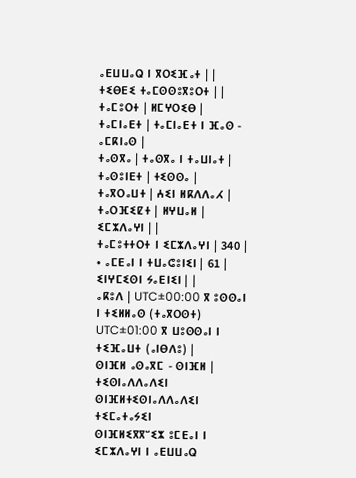ⴰⴹⵡⵡⴰⵕ ⵏ ⴳⵔⵉⴼⴰⵜ | |
ⵜⵉⴱⴹⵉ ⵜⴰⵎⵙⵙⵓⴳⵓⵔⵜ | |
ⵜⴰⵎⵓⵔⵜ | ⵍⵎⵖⵔⵉⴱ |
ⵜⴰⵎⵏⴰⴹⵜ | ⵜⴰⵎⵏⴰⴹⵜ ⵏ ⴼⴰⵙ - ⴰⵎⴽⵏⴰⵙ |
ⵜⴰⵙⴳⴰ | ⵜⴰⵙⴳⴰ ⵏ ⵜⴰⵡⵏⴰⵜ |
ⵜⴰⵙⵓⵏⴹⵜ | ⵜⵉⵙⵙⴰ |
ⵜⴰⴳⵔⴰⵡⵜ | ⵄⵉⵏ ⵍⴽⴷⴷⴰⵃ |
ⵜⴰⵔⴼⵉⵇⵜ | ⵍⵖⵡⴰⵍ |
ⵉⵎⵣⴷⴰⵖⵏ | |
ⵜⴰⵎⵓⵜⵜⵔⵜ ⵏ ⵉⵎⵣⴷⴰⵖⵏ | 340 |
• ⴰⵎⴹⴰⵏ ⵏ ⵜⵡⴰⵛⵓⵏⵉⵏ | 61 |
ⵉⵏⵖⵎⵉⵙⵏ ⵢⴰⴹⵏⵉⵏ | |
ⴰⴽⵓⴷ | UTC±00:00 ⴳ ⵓⵙⵙⴰⵏ ⵏ ⵜⵉⵍⵍⴰⵙ (ⵜⴰⴳⵔⵙⵜ) UTC±01:00 ⴳ ⵡⵓⵙⵙⴰⵏ ⵏ ⵜⵉⴼⴰⵡⵜ (ⴰⵏⴱⴷⵓ) |
ⵙⵏⴼⵍ ⴰⵙⴰⴳⵎ - ⵙⵏⴼⵍ |
ⵜⵉⵙⵏⴰⴷⴷⴰⴷⵉⵏ
ⵙⵏⴼⵍⵜⵉⵙⵏⴰⴷⴷⴰⴷⵉⵏ ⵜⵉⵎⴰⵜⴰⵢⵉⵏ
ⵙⵏⴼⵍⵉⴳⴳⵯⵉⵣ ⵓⵎⴹⴰⵏ ⵏ ⵉⵎⵣⴷⴰⵖⵏ ⵏ ⴰⴹⵡⵡⴰⵕ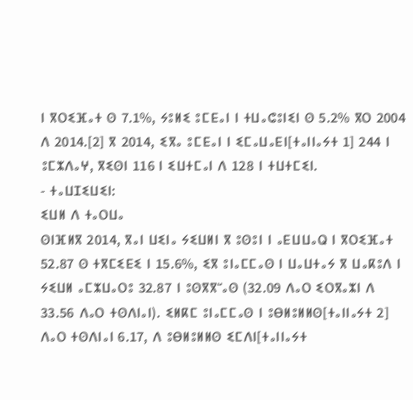ⵏ ⴳⵔⵉⴼⴰⵜ ⵙ 7.1%, ⵢⵓⵍⵉ ⵓⵎⴹⴰⵏ ⵏ ⵜⵡⴰⵛⵓⵏⵉⵏ ⵙ 5.2% ⴳⵔ 2004 ⴷ 2014.[2] ⴳ 2014, ⵉⴳⴰ ⵓⵎⴹⴰⵏ ⵏ ⵉⵎⴰⵡⴰⴹⵏ[ⵜⴰⵏⵏⴰⵢⵜ 1] 244 ⵏ ⵓⵎⵣⴷⴰⵖ, ⴳⵉⵙⵏ 116 ⵏ ⵉⵡⵜⵎⴰⵏ ⴷ 128 ⵏ ⵜⵡⵜⵎⵉⵏ.
- ⵜⴰⵡⵊⵉⵡⵉⵏ:
ⵉⵡⵍ ⴷ ⵜⴰⵔⵡⴰ
ⵙⵏⴼⵍⴳ 2014, ⴳⴰⵏ ⵡⵉⵏⴰ ⵢⵉⵡⵍⵏ ⴳ ⵓⵙⵓⵏ ⵏ ⴰⴹⵡⵡⴰⵕ ⵏ ⴳⵔⵉⴼⴰⵜ 52.87 ⵙ ⵜⴳⵎⵉⴹⵉ ⵏ 15.6%, ⵉⴳ ⵓⵏⴰⵎⵎⴰⵙ ⵏ ⵡⴰⵡⵜⴰⵢ ⴳ ⵡⴰⴽⵓⴷ ⵏ ⵢⵉⵡⵍ ⴰⵎⵣⵡⴰⵔⵓ 32.87 ⵏ ⵓⵙⴳⴳⵯⴰⵙ (32.09 ⴷⴰⵔ ⵉⵔⴳⴰⵣⵏ ⴷ 33.56 ⴷⴰⵔ ⵜⵙⴷⵏⴰⵏ). ⵉⵍⴽⵎ ⵓⵏⴰⵎⵎⴰⵙ ⵏ ⵓⴱⵍⵓⵍⵍⵙ[ⵜⴰⵏⵏⴰⵢⵜ 2] ⴷⴰⵔ ⵜⵙⴷⵏⴰⵏ 6.17, ⴷ ⵓⴱⵍⵓⵍⵍⵙ ⵉⵎⴷⵏ[ⵜⴰⵏⵏⴰⵢⵜ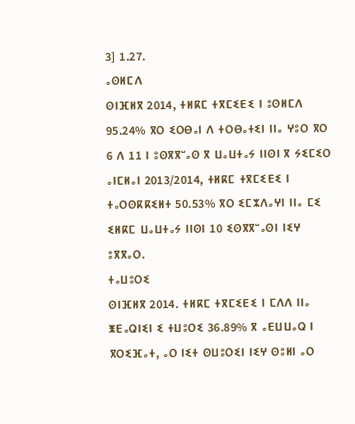3] 1.27.
ⴰⵙⵍⵎⴷ
ⵙⵏⴼⵍⴳ 2014, ⵜⵍⴽⵎ ⵜⴳⵎⵉⴹⵉ ⵏ ⵓⵙⵍⵎⴷ 95.24% ⴳⵔ ⵉⵔⴱⴰⵏ ⴷ ⵜⵔⴱⴰⵜⵉⵏ ⵏⵏⴰ ⵖⵓⵔ ⴳⵔ 6 ⴷ 11 ⵏ ⵓⵙⴳⴳⵯⴰⵙ ⴳ ⵡⴰⵡⵜⴰⵢ ⵏⵏⵙⵏ ⴳ ⵢⵉⵎⵉⵔ ⴰⵏⵎⵍⴰⵏ 2013/2014, ⵜⵍⴽⵎ ⵜⴳⵎⵉⴹⵉ ⵏ ⵜⴰⵔⵙⴽⴽⵉⵍⵜ 50.53% ⴳⵔ ⵉⵎⵣⴷⴰⵖⵏ ⵏⵏⴰ ⵎⵉ ⵉⵍⴽⵎ ⵡⴰⵡⵜⴰⵢ ⵏⵏⵙⵏ 10 ⵉⵙⴳⴳⵯⴰⵙⵏ ⵏⵉⵖ ⵓⴳⴳⴰⵔ.
ⵜⴰⵡⵓⵔⵉ
ⵙⵏⴼⵍⴳ 2014. ⵜⵍⴽⵎ ⵜⴳⵎⵉⴹⵉ ⵏ ⵎⴷⴷ ⵏⵏⴰ ⵥⴹⴰⵕⵏⵉⵏ ⵉ ⵜⵡⵓⵔⵉ 36.89% ⴳ ⴰⴹⵡⵡⴰⵕ ⵏ ⴳⵔⵉⴼⴰⵜ, ⴰⵔ ⵏⵉⵜ ⵙⵡⵓⵔⵉⵏ ⵏⵉⵖ ⵙⵓⵍⵏ ⴰⵔ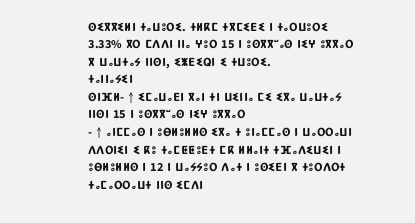ⵙⵉⴳⴳⵉⵍⵏ ⵜⴰⵡⵓⵔⵉ. ⵜⵍⴽⵎ ⵜⴳⵎⵉⴹⵉ ⵏ ⵜⴰⵔⵡⵓⵔⵉ 3.33% ⴳⵔ ⵎⴷⴷⵏ ⵏⵏⴰ ⵖⵓⵔ 15 ⵏ ⵓⵙⴳⴳⵯⴰⵙ ⵏⵉⵖ ⵓⴳⴳⴰⵔ ⴳ ⵡⴰⵡⵜⴰⵢ ⵏⵏⵙⵏ, ⵉⵥⴹⵉⵕⵏ ⵉ ⵜⵡⵓⵔⵉ.
ⵜⴰⵏⵏⴰⵢⵉⵏ
ⵙⵏⴼⵍ- ↑ ⵉⵎⴰⵡⴰⴹⵏ ⴳⴰⵏ ⵜⵏ ⵡⵉⵏⵏⴰ ⵎⵉ ⵉⴳⴰ ⵡⴰⵡⵜⴰⵢ ⵏⵏⵙⵏ 15 ⵏ ⵓⵙⴳⴳⵯⴰⵙ ⵏⵉⵖ ⵓⴳⴳⴰⵔ
- ↑ ⴰⵏⵎⵎⴰⵙ ⵏ ⵓⴱⵍⵓⵍⵍⵙ ⵉⴳⴰ ⵜ ⵓⵏⴰⵎⵎⴰⵙ ⵏ ⵡⴰⵔⵔⴰⵡⵏ ⴷⴷⵔⵏⵉⵏ ⵉ ⴽⵓ ⵜⴰⵎⵟⵟⵓⴹⵜ ⵎⴽ ⵍⵍⴰⵏⵜ ⵜⴼⴰⴷⵉⵡⵉⵏ ⵏ ⵓⴱⵍⵓⵍⵍⵙ ⵏ 12 ⵏ ⵡⴰⵢⵢⵓⵔ ⴷⴰⵜ ⵏ ⵓⵙⵉⴹⵏ ⴳ ⵜⵓⵔⴷⵔⵜ ⵜⴰⵎⴰⵔⵔⴰⵡⵜ ⵏⵏⵙ ⵉⵎⴷⵏ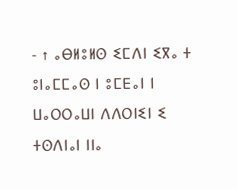- ↑ ⴰⴱⵍⵓⵍⵙ ⵉⵎⴷⵏ ⵉⴳⴰ ⵜ ⵓⵏⴰⵎⵎⴰⵙ ⵏ ⵓⵎⴹⴰⵏ ⵏ ⵡⴰⵔⵔⴰⵡⵏ ⴷⴷⵔⵏⵉⵏ ⵉ ⵜⵙⴷⵏⴰⵏ ⵏⵏⴰ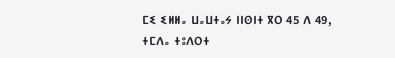ⵎⵉ ⵉⵍⵍⴰ ⵡⴰⵡⵜⴰⵢ ⵏⵏⵙⵏⵜ ⴳⵔ 45 ⴷ 49, ⵜⵎⴷⴰ ⵜⵓⴷⵔⵜ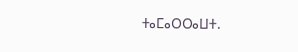ⵜⴰⵎⴰⵔⵔⴰⵡⵜ.